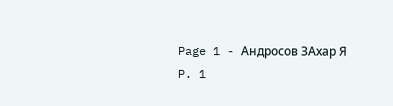Page 1 - Андросов ЗАхар Я
P. 1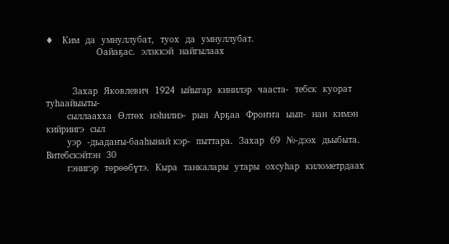♦   Ким  да  умнуллубат,  туох  да  умнуллубат.
                 Оайаҕас.  элзккэй  найгылаах


         Захар  Яковлевич  1924  ыйыгар  кинилэр  чааста-  тебск  куорат  туһаайыыты-
       сыллаахха  Өлтөх  нэһилиэ-  рын  Арҕаа  Фроҥҥа  ыып-  нан  кимэн  кийриигэ  сыл
       уэр  -дьадаҥы-бааһынай кэр-  пыттара.  Захар  69  №-дээх  дьыбыта.  Витебскэйтэн  30
       гэнигэр  төрөөбүтэ.  Кыра  танкалары  утары  охсуһар  километрдаах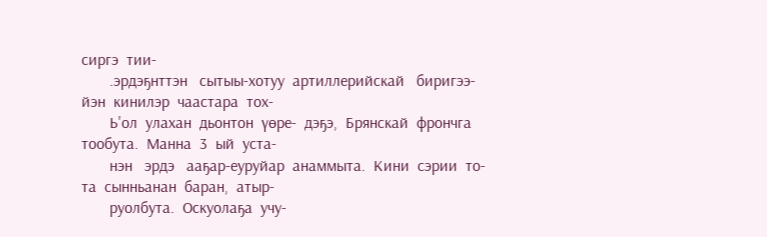сиргэ  тии-
       .эрдэҕнттэн   сытыы-хотуу  артиллерийскай   биригээ-  йэн  кинилэр  чаастара  тох-
       Ь'ол  улахан  дьонтон  үөре-  дэҕэ,  Брянскай  фрончга  тообута.  Манна  3  ый  уста-
       нэн   эрдэ   ааҕар-еуруйар  анаммыта.  Кини  сэрии  то-  та  сынньанан  баран,  атыр-
       руолбута.  Оскуолаҕа  учу-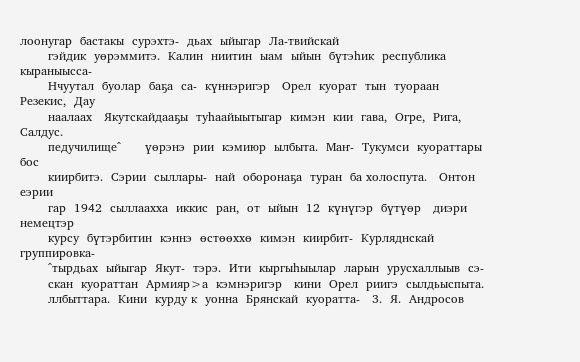лоонугар  бастакы  сурэхтэ-  дьах  ыйыгар  Ла-твийскай
       гэйдик  уөрэммитэ.  Калин  ниитин  ыам  ыйын  бүтэһик  республика   кыраныысса-
       Нчуутал  буолар  баҕа  са-  күннэригэр   Орел  куорат  тын  туораан  Резекис,  Дау
       наалаах   Якутскайдааҕы  туһаайыытыгар  кимэн  кии  гава,  Огре,  Рига,  Салдус.
       педучилище^      үөрэнэ  рии  кэмиюр  ылбыта.  Маҥ-  Тукумси  куораттары  бос
       киирбитэ.  Сэрии  сыллары-  най  оборонаҕа  туран  ба холоспута.   Онтон  еэрии
       гар  1942  сыллаахха  иккис  ран,  от  ыйын  12  күнүгэр  бүтүөр   диэри  немецтэр
       курсу  бүтэрбитин  кэннэ  өстөөххө  кимэн  киирбит-  Курляднскай  группировка-
       ^тырдьах  ыйыгар  Якут-  тэрэ.  Ити  кыргыһыылар  ларын  урусхаллыыв  сэ-
       скан  куораттан  Армияр>а  кэмнэригэр   кини  Орел  риигэ  сылдьыспыта.
       ллбыттара.  Кини  курду к  уонна  Брянскай  куоратта-   3.  Я.  Андросов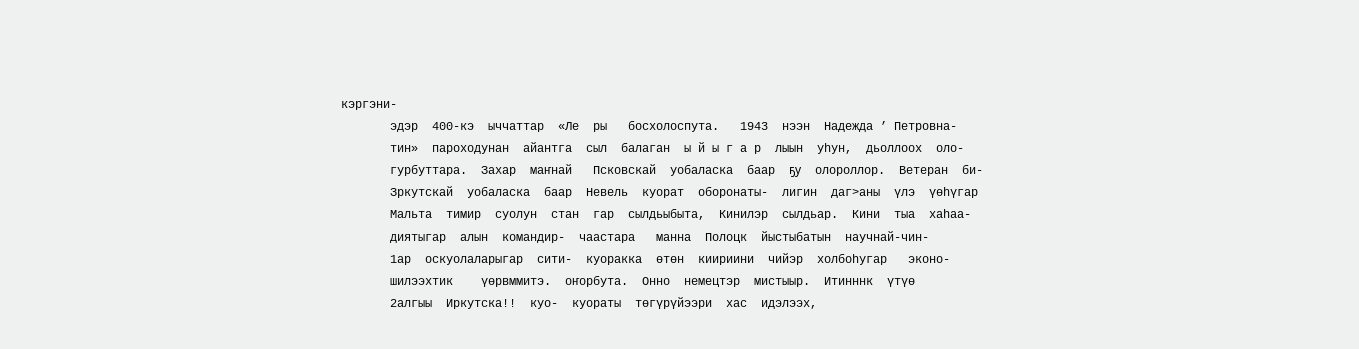кэргэни-
       эдэр  400-кэ  ыччаттар  «Ле  ры   босхолоспута.   1943  нээн  Надежда ’ Петровна-
       тин»  пароходунан  айантга  сыл  балаган  ы й ы г а р  лыын  уһун,  дьоллоох  оло-
       гурбуттара.  Захар  маҥнай   Псковскай  уобаласка  баар  ҕу  олороллор.  Ветеран  би-
       Зркутскай  уобаласка  баар  Невель  куорат  оборонаты-  лигин  даг>аны  үлэ  үөһүгар
       Мальта  тимир  суолун  стан  гар  сылдьыбыта,  Кинилэр  сылдьар.  Кини  тыа  хаһаа-
       диятыгар  алын  командир-  чаастара   манна  Полоцк  йыстыбатын  научнай-чин-
       1ар  оскуолаларыгар  сити-  куоракка  өтөн  киириини  чийэр  холбоһугар   эконо-
       шилээхтик    үөрвммитэ.  оҥорбута.  Онно  немецтэр  мистыыр.  Итинннк  үтүө
       2алгыы  Иркутска!!  куо-  куораты  төгүрүйээри  хас  идэлээх,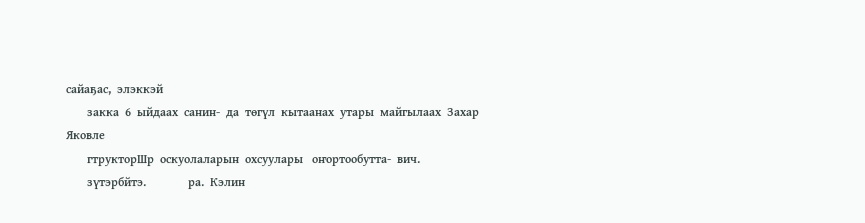сайаҕас,  элэккэй
       закка  6  ыйдаах  санин-  да  төгүл  кытаанах  утары  майгылаах  Захар  Яковле
       гтрукторШр  оскуолаларын  охсуулары   оҥортообутта-  вич.
       зүтэрбйтэ.              ра.  Кэлин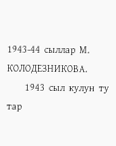1943-44  сыллар  М.  КОЛОДЕЗНИКОВА.
         1943  сыл  кулун  ту тар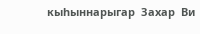кыһыннарыгар  Захар  Ви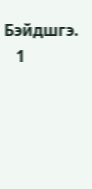Бэйдшгэ.
   1